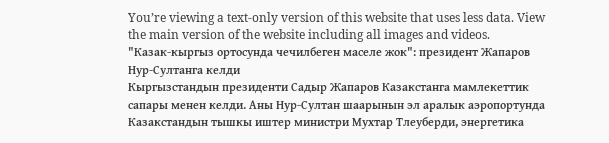You’re viewing a text-only version of this website that uses less data. View the main version of the website including all images and videos.
"Казак-кыргыз ортосунда чечилбеген маселе жок": президент Жапаров Нур-Султанга келди
Кыргызстандын президенти Садыр Жапаров Казакстанга мамлекеттик сапары менен келди. Аны Нур-Султан шаарынын эл аралык аэропортунда Казакстандын тышкы иштер министри Мухтар Тлеуберди, энергетика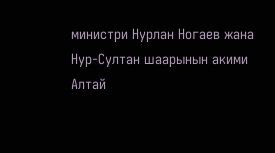министри Нурлан Ногаев жана Нур-Султан шаарынын акими Алтай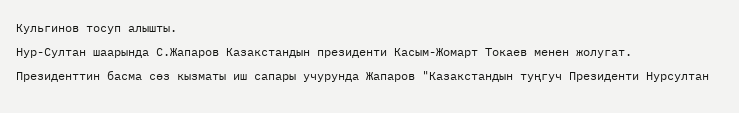Кульгинов тосуп алышты.
Нур-Султан шаарында С.Жапаров Казакстандын президенти Касым-Жомарт Токаев менен жолугат.
Президенттин басма сөз кызматы иш сапары учурунда Жапаров "Казакстандын туңгуч Президенти Нурсултан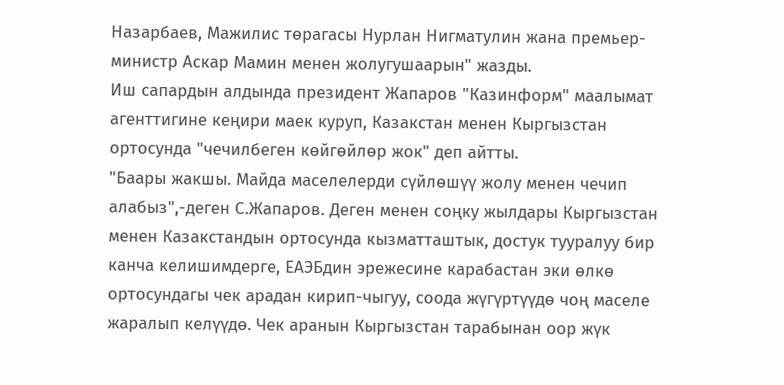Назарбаев, Мажилис төрагасы Нурлан Нигматулин жана премьер-министр Аскар Мамин менен жолугушаарын" жазды.
Иш сапардын алдында президент Жапаров "Казинформ" маалымат агенттигине кеңири маек куруп, Казакстан менен Кыргызстан ортосунда "чечилбеген көйгөйлөр жок" деп айтты.
"Баары жакшы. Майда маселелерди сүйлөшүү жолу менен чечип алабыз",-деген С.Жапаров. Деген менен соңку жылдары Кыргызстан менен Казакстандын ортосунда кызматташтык, достук тууралуу бир канча келишимдерге, ЕАЭБдин эрежесине карабастан эки өлкө ортосундагы чек арадан кирип-чыгуу, соода жүгүртүүдө чоң маселе жаралып келүүдө. Чек аранын Кыргызстан тарабынан оор жүк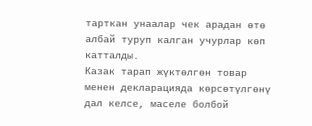тарткан унаалар чек арадан өтө албай туруп калган учурлар көп катталды.
Казак тарап жүктөлгөн товар менен декларацияда көрсөтүлгөнү дал келсе, маселе болбой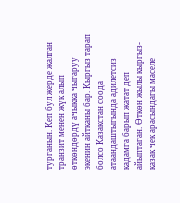турганын. Кеп бул жерде жалган транзит менен жүк алып өткөндөрдү ачыкка чыгаруу экенин айтканы бар. Кыргыз тарап болсо Казакстан соода атаандаштыгында адилетсиз кадамга барып жатат деп айыптаган. Өткөн жылы кыргыз-казак чек арасындагы маселе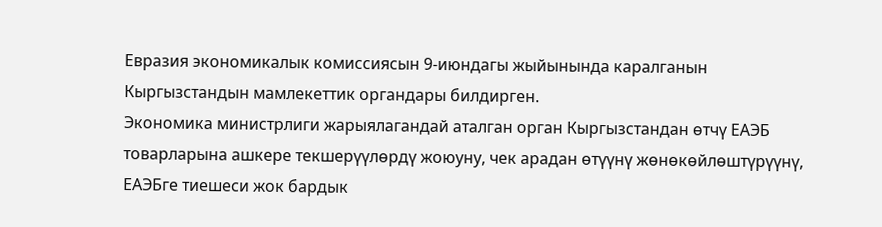Евразия экономикалык комиссиясын 9-июндагы жыйынында каралганын Кыргызстандын мамлекеттик органдары билдирген.
Экономика министрлиги жарыялагандай аталган орган Кыргызстандан өтчү ЕАЭБ товарларына ашкере текшерүүлөрдү жоюуну, чек арадан өтүүнү жөнөкөйлөштүрүүнү, ЕАЭБге тиешеси жок бардык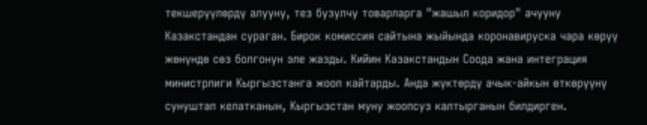текшерүүлөрдү алууну, тез бузулчу товарларга "жашыл коридор" ачууну Казакстандан сураган. Бирок комиссия сайтына жыйында коронавируска чара көрүү жөнүндө сөз болгонун эле жазды. Кийин Казакстандын Соода жана интеграция министрлиги Кыргызстанга жооп кайтарды. Анда жүктөрдү ачык-айкын өткөрүүнү сунуштап келатканын, Кыргызстан муну жоопсуз калтырганын билдирген.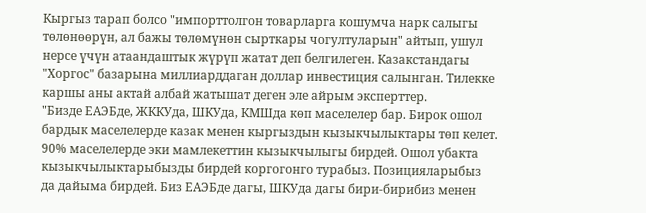Кыргыз тарап болсо "импорттолгон товарларга кошумча нарк салыгы төлөнөөрүн, ал бажы төлөмүнөн сырткары чогултуларын" айтып, ушул нерсе үчүн атаандаштык жүрүп жатат деп белгилеген. Казакстандагы "Хоргос" базарына миллиарддаган доллар инвестиция салынган. Тилекке каршы аны актай албай жатышат деген эле айрым эксперттер.
"Бизде ЕАЭБде, ЖККУда, ШКУда, КМШда көп маселелер бар. Бирок ошол бардык маселелерде казак менен кыргыздын кызыкчылыктары төп келет. 90% маселелерде эки мамлекеттин кызыкчылыгы бирдей. Ошол убакта кызыкчылыктарыбызды бирдей коргогонго турабыз. Позицияларыбыз да дайыма бирдей. Биз ЕАЭБде дагы, ШКУда дагы бири-бирибиз менен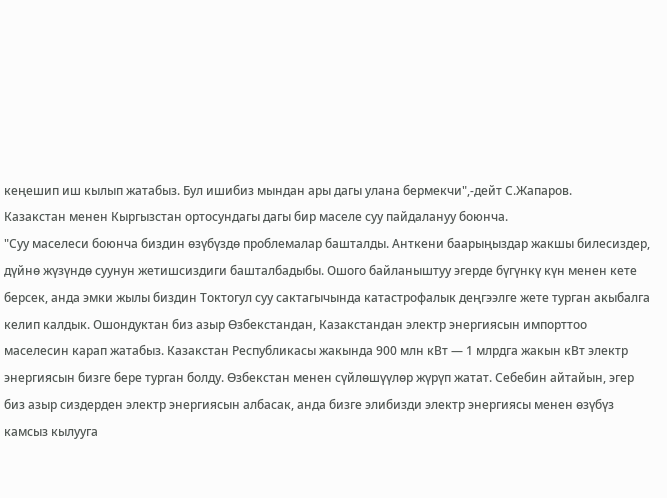кеңешип иш кылып жатабыз. Бул ишибиз мындан ары дагы улана бермекчи",-дейт С.Жапаров.
Казакстан менен Кыргызстан ортосундагы дагы бир маселе суу пайдалануу боюнча.
"Суу маселеси боюнча биздин өзүбүздө проблемалар башталды. Анткени баарыңыздар жакшы билесиздер, дүйнө жүзүндө суунун жетишсиздиги башталбадыбы. Ошого байланыштуу эгерде бүгүнкү күн менен кете берсек, анда эмки жылы биздин Токтогул суу сактагычында катастрофалык деңгээлге жете турган акыбалга келип калдык. Ошондуктан биз азыр Өзбекстандан, Казакстандан электр энергиясын импорттоо маселесин карап жатабыз. Казакстан Республикасы жакында 900 млн кВт — 1 млрдга жакын кВт электр энергиясын бизге бере турган болду. Өзбекстан менен сүйлөшүүлөр жүрүп жатат. Себебин айтайын, эгер биз азыр сиздерден электр энергиясын албасак, анда бизге элибизди электр энергиясы менен өзүбүз камсыз кылууга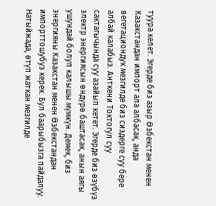туура келет. Эгерде биз азыр Өзбекстан менен Казакстандан импорт ала албасак, анда вегетациондук мезгилде биз сиздерге суу бере албай калабыз. Анткени Токтогул суу сактагычында суу азайып кетет. Эгерде биз өзүбүз электр энергиясын өндүрө баштасак, анын аягы ушундай болуп калышы мүмкүн. Демек, биз энергияны Казакстан менен Өзбекстандан импорттошубуз керек. Бул баарыбызга пайдалуу. Натыйжада, өтүп жаткан мезгилде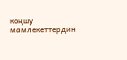коңшу мамлекеттердин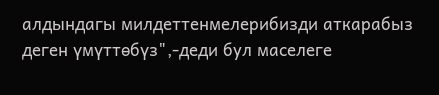алдындагы милдеттенмелерибизди аткарабыз деген үмүттөбүз",-деди бул маселеге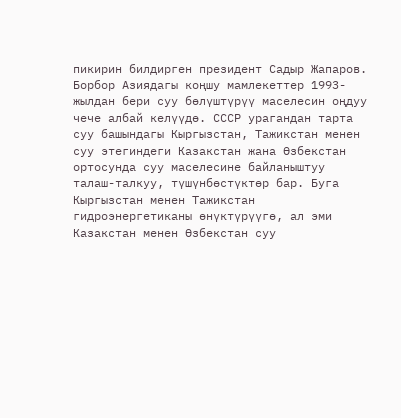пикирин билдирген президент Садыр Жапаров.
Борбор Азиядагы коңшу мамлекеттер 1993-жылдан бери суу бөлүштүрүү маселесин оңдуу чече албай келүүдө. СССР урагандан тарта суу башындагы Кыргызстан, Тажикстан менен суу этегиндеги Казакстан жана Өзбекстан ортосунда суу маселесине байланыштуу талаш-талкуу, түшүнбөстүктөр бар. Буга Кыргызстан менен Тажикстан гидроэнергетиканы өнүктүрүүгө, ал эми Казакстан менен Өзбекстан суу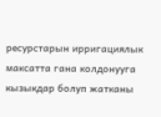ресурстарын ирригациялык максатта гана колдонууга кызыкдар болуп жатканы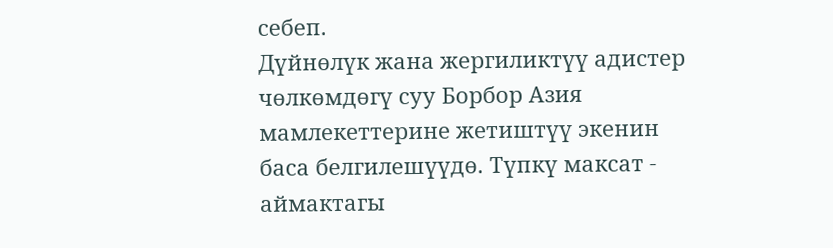себеп.
Дүйнөлүк жана жергиликтүү адистер чөлкөмдөгү суу Борбор Азия мамлекеттерине жетиштүү экенин баса белгилешүүдө. Түпкү максат - аймактагы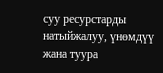суу ресурстарды натыйжалуу, үнөмдүү жана туура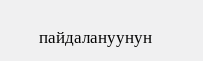пайдалануунун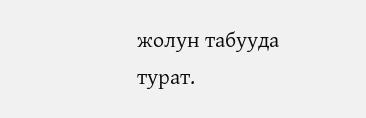жолун табууда турат.